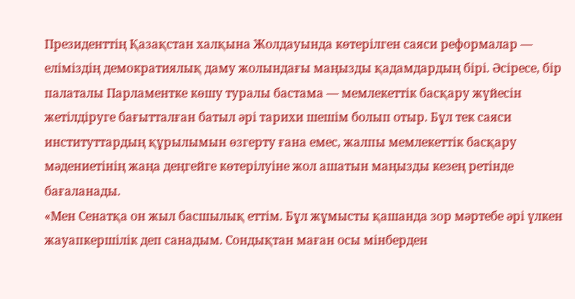Президенттің Қазақстан халқына Жолдауында көтерілген саяси реформалар — еліміздің демократиялық даму жолындағы маңызды қадамдардың бірі. Әсіресе, бір палаталы Парламентке көшу туралы бастама — мемлекеттік басқару жүйесін жетілдіруге бағытталған батыл әрі тарихи шешім болып отыр. Бұл тек саяси институттардың құрылымын өзгерту ғана емес, жалпы мемлекеттік басқару мәдениетінің жаңа деңгейге көтерілуіне жол ашатын маңызды кезең ретінде бағаланады.
«Мен Сенатқа он жыл басшылық еттім. Бұл жұмысты қашанда зор мәртебе әрі үлкен жауапкершілік деп санадым. Сондықтан маған осы мінберден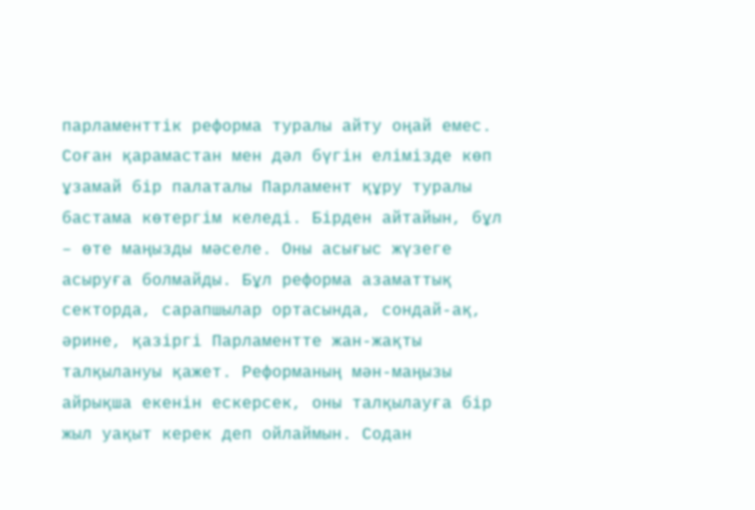парламенттік реформа туралы айту оңай емес. Соған қарамастан мен дәл бүгін елімізде көп ұзамай бір палаталы Парламент құру туралы бастама көтергім келеді. Бірден айтайын, бұл – өте маңызды мәселе. Оны асығыс жүзеге асыруға болмайды. Бұл реформа азаматтық секторда, сарапшылар ортасында, сондай-ақ, әрине, қазіргі Парламентте жан-жақты талқылануы қажет. Реформаның мән-маңызы айрықша екенін ескерсек, оны талқылауға бір жыл уақыт керек деп ойлаймын. Содан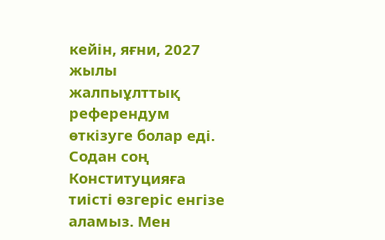кейін, яғни, 2027 жылы жалпыұлттық референдум өткізуге болар еді. Содан соң Конституцияға тиісті өзгеріс енгізе аламыз. Мен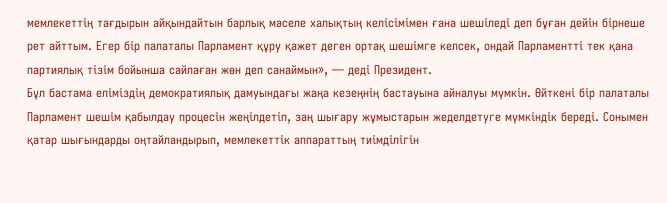мемлекеттің тағдырын айқындайтын барлық мәселе халықтың келісімімен ғана шешіледі деп бұған дейін бірнеше рет айттым. Егер бір палаталы Парламент құру қажет деген ортақ шешімге келсек, ондай Парламентті тек қана партиялық тізім бойынша сайлаған жөн деп санаймын», — деді Президент.
Бұл бастама еліміздің демократиялық дамуындағы жаңа кезеңнің бастауына айналуы мүмкін. Өйткені бір палаталы Парламент шешім қабылдау процесін жеңілдетіп, заң шығару жұмыстарын жеделдетуге мүмкіндік береді. Сонымен қатар шығындарды оңтайландырып, мемлекеттік аппараттың тиімділігін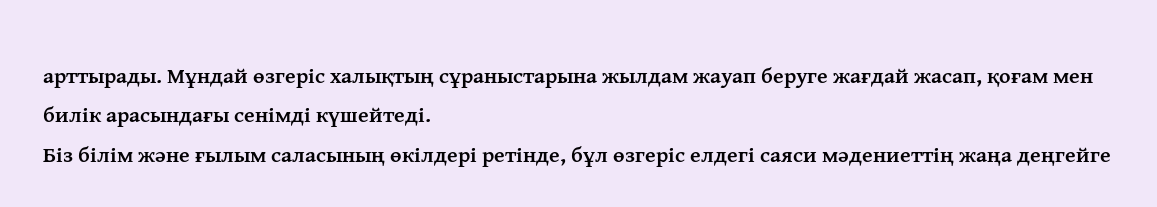арттырады. Мұндай өзгеріс халықтың сұраныстарына жылдам жауап беруге жағдай жасап, қоғам мен билік арасындағы сенімді күшейтеді.
Біз білім және ғылым саласының өкілдері ретінде, бұл өзгеріс елдегі саяси мәдениеттің жаңа деңгейге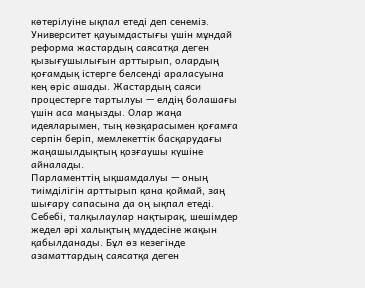көтерілуіне ықпал етеді деп сенеміз. Университет қауымдастығы үшін мұндай реформа жастардың саясатқа деген қызығушылығын арттырып, олардың қоғамдық істерге белсенді араласуына кең өріс ашады. Жастардың саяси процестерге тартылуы — елдің болашағы үшін аса маңызды. Олар жаңа идеяларымен, тың көзқарасымен қоғамға серпін беріп, мемлекеттік басқарудағы жаңашылдықтың қозғаушы күшіне айналады.
Парламенттің ықшамдалуы — оның тиімділігін арттырып қана қоймай, заң шығару сапасына да оң ықпал етеді. Себебі, талқылаулар нақтырақ, шешімдер жедел әрі халықтың мүддесіне жақын қабылданады. Бұл өз кезегінде азаматтардың саясатқа деген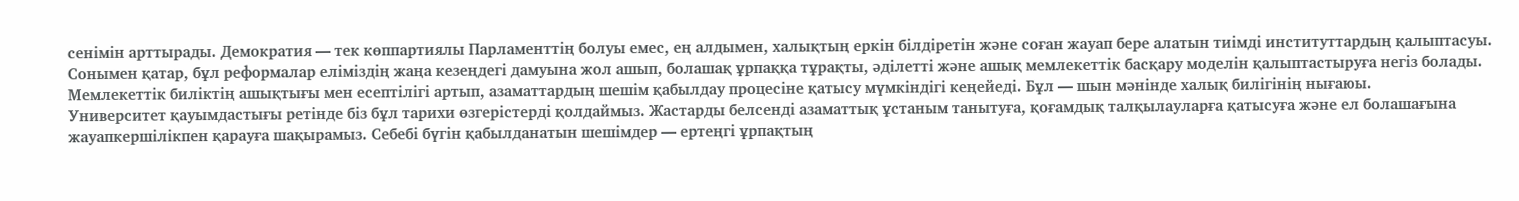сенімін арттырады. Демократия — тек көппартиялы Парламенттің болуы емес, ең алдымен, халықтың еркін білдіретін және соған жауап бере алатын тиімді институттардың қалыптасуы.
Сонымен қатар, бұл реформалар еліміздің жаңа кезеңдегі дамуына жол ашып, болашақ ұрпаққа тұрақты, әділетті және ашық мемлекеттік басқару моделін қалыптастыруға негіз болады. Мемлекеттік биліктің ашықтығы мен есептілігі артып, азаматтардың шешім қабылдау процесіне қатысу мүмкіндігі кеңейеді. Бұл — шын мәнінде халық билігінің нығаюы.
Университет қауымдастығы ретінде біз бұл тарихи өзгерістерді қолдаймыз. Жастарды белсенді азаматтық ұстаным танытуға, қоғамдық талқылауларға қатысуға және ел болашағына жауапкершілікпен қарауға шақырамыз. Себебі бүгін қабылданатын шешімдер — ертеңгі ұрпақтың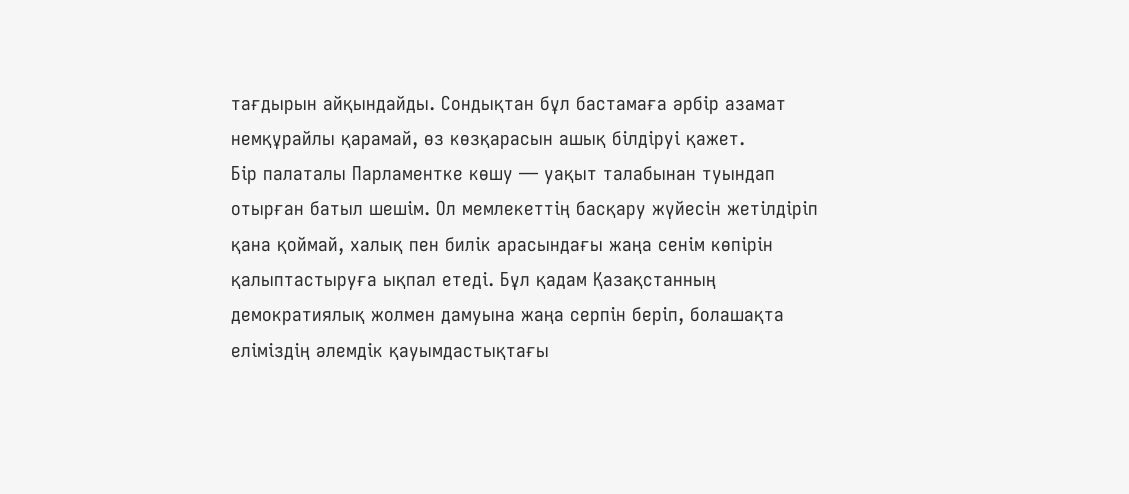тағдырын айқындайды. Сондықтан бұл бастамаға әрбір азамат немқұрайлы қарамай, өз көзқарасын ашық білдіруі қажет.
Бір палаталы Парламентке көшу — уақыт талабынан туындап отырған батыл шешім. Ол мемлекеттің басқару жүйесін жетілдіріп қана қоймай, халық пен билік арасындағы жаңа сенім көпірін қалыптастыруға ықпал етеді. Бұл қадам Қазақстанның демократиялық жолмен дамуына жаңа серпін беріп, болашақта еліміздің әлемдік қауымдастықтағы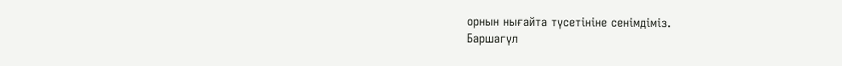орнын нығайта түсетініне сенімдіміз.
Баршагүл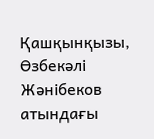Қашқынқызы,
Өзбекәлі Жәнібеков атындағы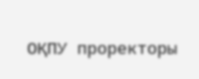ОҚПУ проректоры